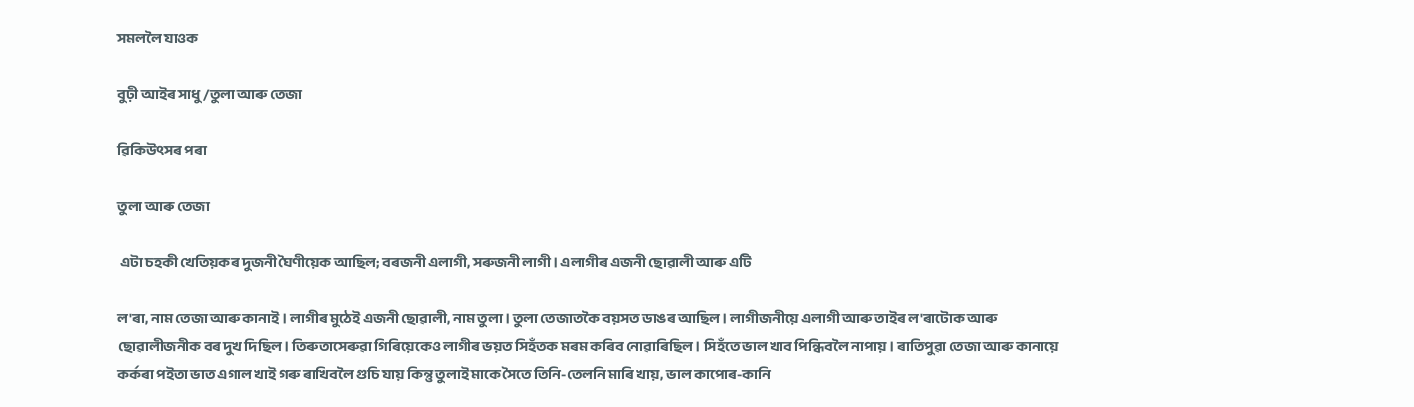সমললৈ যাওক

বুঢ়ী আইৰ সাধু/তুলা আৰু তেজা

ৱিকিউৎসৰ পৰা

তুলা আৰু তেজা

 এটা চহকী খেতিয়কৰ দুজনী ঘৈণীয়েক আছিল; বৰজনী এলাগী, সৰুজনী লাগী। এলাগীৰ এজনী ছোৱালী আৰু এটি

ল'ৰা, নাম তেজা আৰু কানাই। লাগীৰ মুঠেই এজনী ছোৱালী, নাম তুলা। তুলা তেজাতকৈ বয়সত ডাঙৰ আছিল। লাগীজনীয়ে এলাগী আৰু তাইৰ ল'ৰাটোক আৰু ছোৱালীজনীক বৰ দুখ দিছিল। তিৰুতাসেৰুৱা গিৰিয়েকেও লাগীৰ ভয়ত সিহঁতক মৰম কৰিব নোৱাৰিছিল। সিহঁতে ভাল খাব পিন্ধিবলৈ নাপায়। ৰাতিপুৱা তেজা আৰু কানায়ে কৰ্কৰা পইতা ভাত এগাল খাই গৰু ৰাখিবলৈ গুচি যায় কিন্তু তুলাই মাকে সৈতে তিনি-তেলনি মাৰি খায়, ভাল কাপোৰ-কানি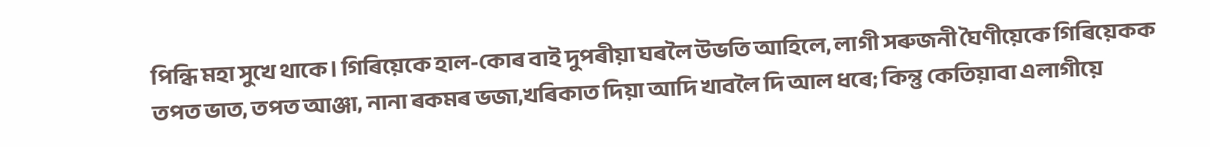পিন্ধি মহা সুখে থাকে। গিৰিয়েকে হাল-কোৰ বাই দুপৰীয়া ঘৰলৈ উভতি আহিলে, লাগী সৰুজনী ঘৈণীয়েকে গিৰিয়েকক তপত ভাত, তপত আঞ্জা, নানা ৰকমৰ ভজা,খৰিকাত দিয়া আদি খাবলৈ দি আল ধৰে; কিন্তু কেতিয়াবা এলাগীয়ে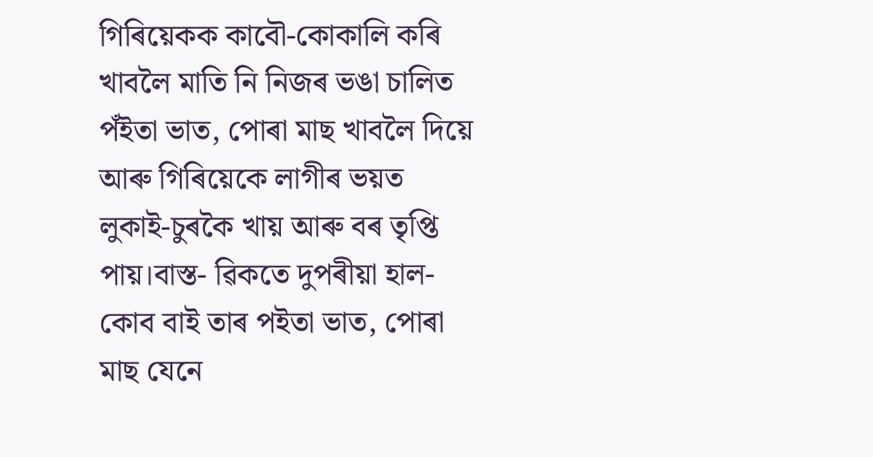গিৰিয়েকক কাবৌ-কোকালি কৰি খাবলৈ মাতি নি নিজৰ ভঙা চালিত পঁইতা ভাত, পোৰা মাছ খাবলৈ দিয়ে আৰু গিৰিয়েকে লাগীৰ ভয়ত লুকাই-চুৰকৈ খায় আৰু বৰ তৃপ্তি পায়।বাস্ত- ৱিকতে দুপৰীয়া হাল-কোব বাই তাৰ পইতা ভাত, পোৰা মাছ যেনে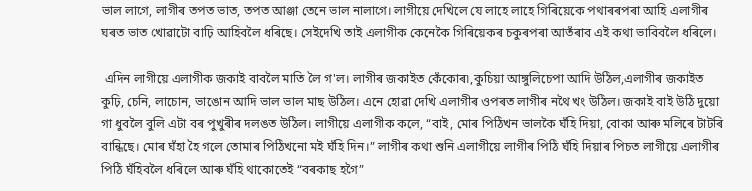ভাল লাগে, লাগীৰ তপত ভাত, তপত আঞ্জা তেনে ভাল নালাগে। লাগীয়ে দেখিলে যে লাহে লাহে গিৰিয়েকে পথাৰৰপৰা আহি এলাগীৰ ঘৰত ভাত খোৱাটো বাঢ়ি আহিবলৈ ধৰিছে। সেইদেখি তাই এলাগীক কেনেকৈ গিৰিয়েকৰ চকুৰপৰা আতঁৰাব এই কথা ভাবিবলৈ ধৰিলে।

 এদিন লাগীয়ে এলাগীক জকাই বাবলৈ মাতি লৈ গ'ল। লাগীৰ জকাইত কেঁকোৰ৷,কুচিয়া আঙ্গুলিচেপা আদি উঠিল,এলাগীৰ জকাইত কুঢ়ি, চেনি, লাচোন, ভাঙোন আদি ভাল ভাল মাছ উঠিল। এনে হোৱা দেখি এলাগীৰ ওপৰত লাগীৰ নথৈ খং উঠিল। জকাই বাই উঠি দুয়ো গা ধুবলৈ বুলি এটা বৰ পুখুৰীৰ দলঙত উঠিল। লাগীয়ে এলাগীক কলে, “বাই, মোৰ পিঠিখন ভালকৈ ঘঁহি দিয়া, বোকা আৰু মলিৰে টাটৰি বান্ধিছে। মোৰ ঘঁহা হৈ গলে তোমাৰ পিঠিখনো মই ঘঁহি দিন।” লাগীৰ কথা শুনি এলাগীয়ে লাগীৰ পিঠি ঘঁহি দিয়াৰ পিচত লাগীয়ে এলাগীৰ পিঠি ঘঁহিবলৈ ধৰিলে আৰু ঘঁহি থাকোতেই “বৰকাছ হগৈ”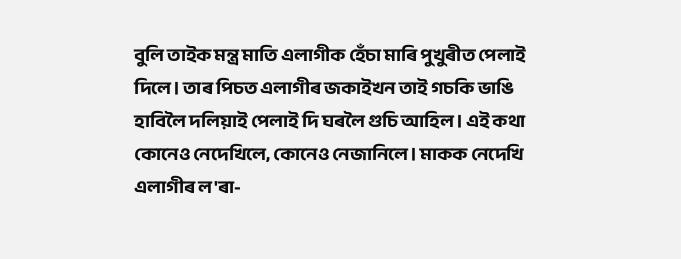বুলি তাইক মন্ত্ৰ মাতি এলাগীক হেঁচা মাৰি পুখুৰীত পেলাই দিলে। তাৰ পিচত এলাগীৰ জকাইখন তাই গচকি ভাঙি হাবিলৈ দলিয়াই পেলাই দি ঘৰলৈ গুচি আহিল। এই কথা কোনেও নেদেখিলে, কোনেও নেজানিলে। মাকক নেদেখি এলাগীৰ ল'ৰা-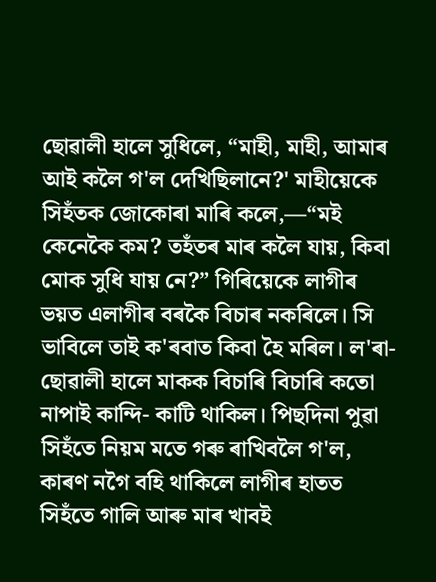ছোৱালী হালে সুধিলে, “মাহী, মাহী, আমাৰ আই কলৈ গ'ল দেখিছিলানে?' মাহীয়েকে সিহঁতক জোকোৰা মাৰি কলে,—“মই কেনেকৈ কম? তহঁতৰ মাৰ কলৈ যায়, কিবা মোক সুধি যায় নে?” গিৰিয়েকে লাগীৰ ভয়ত এলাগীৰ বৰকৈ বিচাৰ নকৰিলে। সি ভাবিলে তাই ক'ৰবাত কিবা হৈ মৰিল। ল'ৰা-ছোৱালী হালে মাকক বিচাৰি বিচাৰি কতো নাপাই কান্দি- কাটি থাকিল। পিছদিনা পুৱা সিহঁতে নিয়ম মতে গৰু ৰাখিবলৈ গ'ল, কাৰণ নগৈ বহি থাকিলে লাগীৰ হাতত সিহঁতে গালি আৰু মাৰ খাবই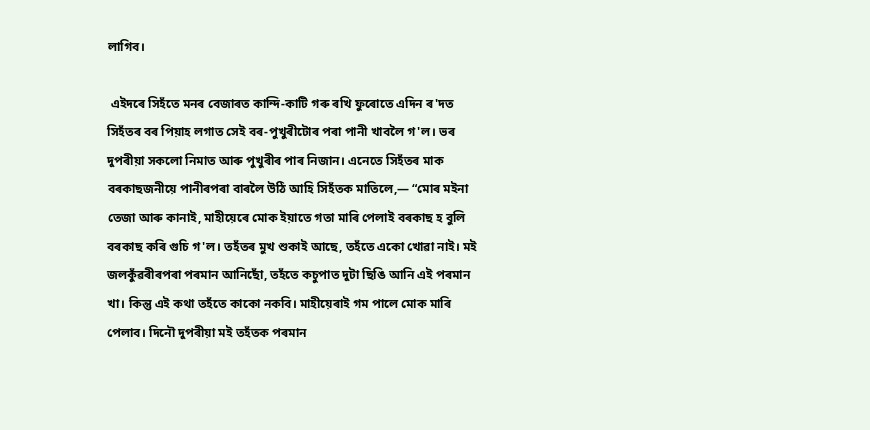লাগিব।

 এইদৰে সিহঁতে মনৰ বেজাৰত কান্দি-কাটি গৰু ৰখি ফুৰোতে এদিন ৰ'দত সিহঁতৰ বৰ পিয়াহ লগাত সেই বৰ-পুখুৰীটোৰ পৰা পানী খাবলৈ গ'ল। ভৰ দুপৰীয়া সকলো নিমাত আৰু পুখুৰীৰ পাৰ নিজান। এনেতে সিহঁতৰ মাক বৰকাছজনীয়ে পানীৰপৰা বাৰলৈ উঠি আহি সিহঁতক মাতিলে,— “মোৰ মইনা তেজা আৰু কানাই, মাহীয়েৰে মোক ইয়াতে গতা মাৰি পেলাই বৰকাছ হ বুলি বৰকাছ কৰি গুচি গ'ল। তহঁতৰ মুখ শুকাই আছে, তহঁতে একো খোৱা নাই। মই জলকুঁৱৰীৰপৰা পৰমান আনিছোঁ, তহঁতে কচুপাত দুটা ছিঙি আনি এই পৰমান খা। কিন্তু এই কথা তহঁতে কাকো নকবি। মাহীয়েৰাই গম পালে মোক মাৰি পেলাব। দিনৌ দুপৰীয়া মই তহঁতক পৰমান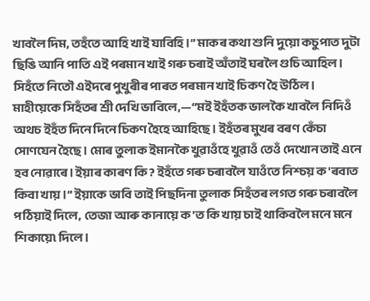খাবলৈ দিম, তহঁতে আহি খাই যাবিহি।” মাকৰ কথা শুনি দুয়ো কচুপাত দুটা ছিঙি আনি পাতি এই পৰমান খাই গৰু চৰাই অঁতাই ঘৰলৈ গুচি আহিল। সিহঁতে নিতৌ এইদৰে পুখুৰীৰ পাৰত পৰমান খাই চিকণ হৈ উঠিল। মাহীয়েকে সিহঁতৰ শ্ৰী দেখি ভাবিলে,—“মই ইহঁতক ভালকৈ খাবলৈ নিদিওঁ অথচ ইহঁত দিনে দিনে চিকণ হৈহে আহিছে। ইহঁতৰ মুখৰ বৰণ কেঁচা সোণযেন হৈছে। মোৰ তুলাক ইমানকৈ খুৱাওঁহে খুৱাওঁ তেওঁ দেখোন তাই এনে হব নোৱাৰে। ইয়াৰ কাৰণ কি? ইহঁতে গৰু চৰাবলৈ যাওঁতে নিশ্চয় ক'ৰবাত কিবা খায়।” ইয়াকে ভাবি তাই পিছদিনা তুলাক সিহঁতৰ লগত গৰু চৰাবলৈ পঠিয়াই দিলে, তেজা আৰু কানায়ে ক'ত কি খায় চাই থাকিবলৈ মনে মনে শিকায়ে৷ দিলে।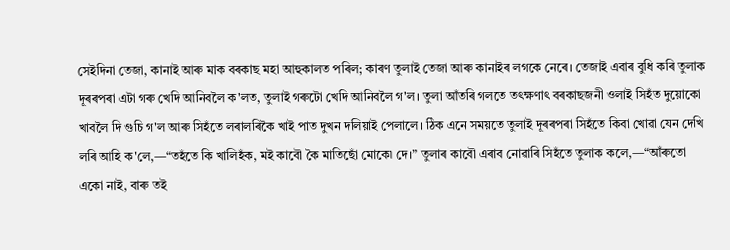সেইদিনা তেজা, কানাই আৰু মাক বৰকাছ মহা আহুকালত পৰিল; কাৰণ তুলাই তেজা আৰু কানাইৰ লগকে নেৰে। তেজাই এবাৰ বুধি কৰি তুলাক দূৰৰপৰা এটা গৰু খেদি আনিবলৈ ক'লত, তুলাই গৰুটো খেদি আনিবলৈ গ'ল। তুলা আঁতৰি গলতে তৎক্ষণাৎ বৰকাছজনী ওলাই সিহঁত দুয়োকো খাবলৈ দি গুচি গ'ল আৰু সিহঁতে লৰালৰিকৈ খাই পাত দুখন দলিয়াই পেলালে। ঠিক এনে সময়তে তুলাই দূৰৰপৰা সিহঁতে কিবা খোৱা যেন দেখি লৰি আহি ক'লে,—“তহঁতে কি খালিহঁক, মই কাবৌ কৈ মাতিছোঁ মোকে৷ দে।” তুলাৰ কাবৌ এৰাব নোৱাৰি সিহঁতে তুলাক কলে,—“আঁৰুতো একো নাই, বাৰু তই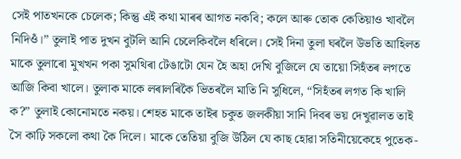সেই পাতখনকে চেলেক; কিন্তু এই কথা মাৰৰ আগত নকবি; কলে আৰু তোক কেতিয়াও খাবলৈ নিদিওঁ।” তুলাই পাত দুখন বুটলি আনি চেলেকিবলৈ ধৰিলে। সেই দিনা তুলা ঘৰলৈ উভতি আহিলত মাকে তুলাৰো মুখখন পকা সুমথিৰা টেঙাটো যেন হৈ অহা দেখি বুজিলে যে তায়ো সিহঁতৰ লগতে আজি কিবা খালে। তুলাক মাকে লৰালৰিকৈ ভিতৰলৈ মাতি নি সুধিলে, “সিহঁতৰ লগত কি খালি ক?” তুলাই কোনোমতে নকয়। শেহত মাকে তাইৰ চকুত জলকীয়া সানি দিবৰ ভয় দেখুৱালত তাই সৈ কাঢ়ি সকলো কথা কৈ দিলে। মাকে তেতিয়া বুজি উঠিল যে কাছ হোৱা সতিনীয়েকেহে পুতেক-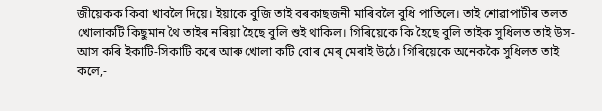জীয়েকক কিবা খাবলৈ দিয়ে। ইয়াকে বুজি তাই বৰকাছজনী মাৰিবলৈ বুধি পাতিলে। তাই শোৱাপাটীৰ তলত খোলাকটি কিছুমান থৈ তাইৰ নৰিয়া হৈছে বুলি শুই থাকিল। গিৰিয়েকে কি হৈছে বুলি তাইক সুধিলত তাই উস-আস কৰি ইকাটি-সিকাটি কৰে আৰু খোলা কটি বোৰ মেৰ্ মেৰাই উঠে। গিৰিয়েকে অনেককৈ সুধিলত তাই কলে,-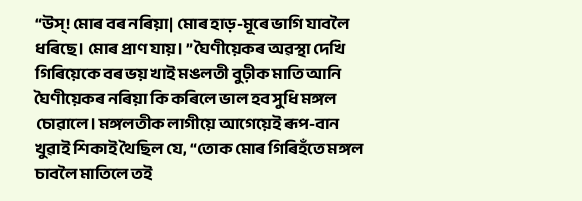“উস্! মোৰ বৰ নৰিয়া| মোৰ হাড়-মূৰে ভাগি যাবলৈ ধৰিছে। মোৰ প্ৰাণ যায়। ” ঘৈণীয়েকৰ অৱস্থা দেখি গিৰিয়েকে বৰ ভয় খাই মঙলতী বুঢ়ীক মাতি আনি ঘৈণীয়েকৰ নৰিয়া কি কৰিলে ভাল হব সুধি মঙ্গল চোৱালে। মঙ্গলতীক লাগীয়ে আগেয়েই ৰূপ-বান খুৱাই শিকাই থৈছিল যে, “তোক মোৰ গিৰিহঁতে মঙ্গল চাবলৈ মাতিলে তই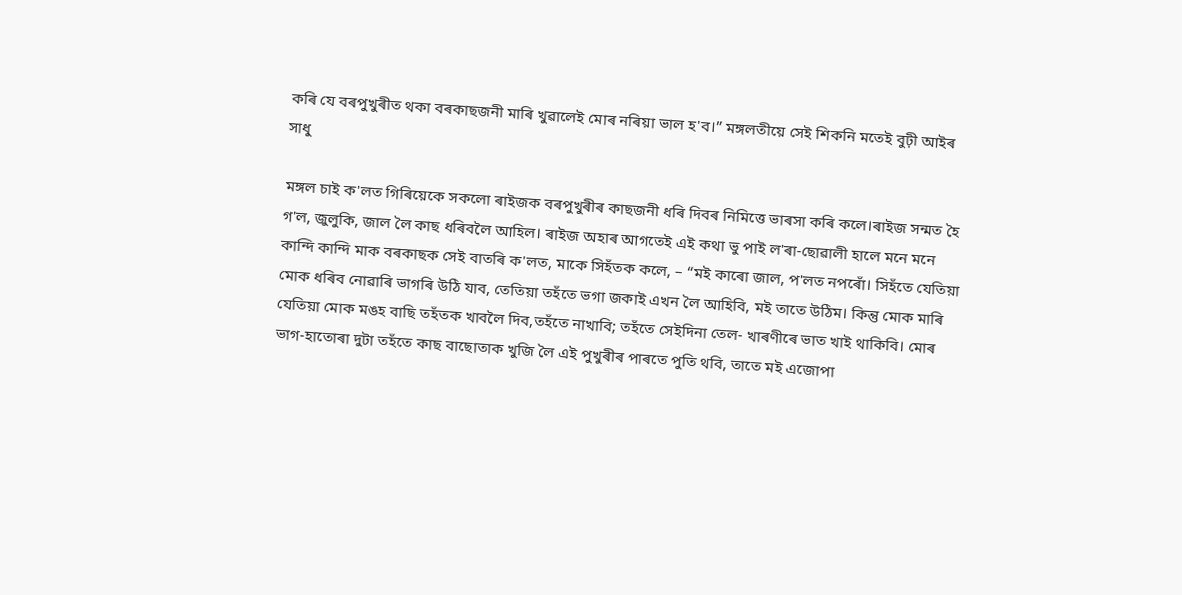কৰি যে বৰপুখুৰীত থকা বৰকাছজনী মাৰি খুৱালেই মোৰ নৰিয়া ভাল হ'ব।” মঙ্গলতীয়ে সেই শিকনি মতেই বুঢ়ী আইৰ সাধু

মঙ্গল চাই ক'লত গিৰিয়েকে সকলো ৰাইজক বৰপুখুৰীৰ কাছজনী ধৰি দিবৰ নিমিত্তে ভাৰসা কৰি কলে।ৰাইজ সন্মত হৈ গ'ল, জুলুকি, জাল লৈ কাছ ধৰিবলৈ আহিল। ৰাইজ অহাৰ আগতেই এই কথা ভু পাই ল'ৰা-ছোৱালী হালে মনে মনে কান্দি কান্দি মাক বৰকাছক সেই বাতৰি ক'লত, মাকে সিহঁতক কলে, – “মই কাৰো জাল, প'লত নপৰোঁ। সিহঁতে যেতিয়া মোক ধৰিব নোৱাৰি ভাগৰি উঠি যাব, তেতিয়া তহঁতে ভগা জকাই এখন লৈ আহিবি, মই তাতে উঠিম। কিন্তু মোক মাৰি যেতিয়া মোক মঙহ বাছি তহঁতক খাবলৈ দিব,তহঁতে নাখাবি; তহঁতে সেইদিনা তেল- খাৰণীৰে ভাত খাই থাকিবি। মোৰ ভাগ-হাতোৰা দুটা তহঁতে কাছ বাছোতাক খুজি লৈ এই পুখুৰীৰ পাৰতে পুতি থবি, তাতে মই এজোপা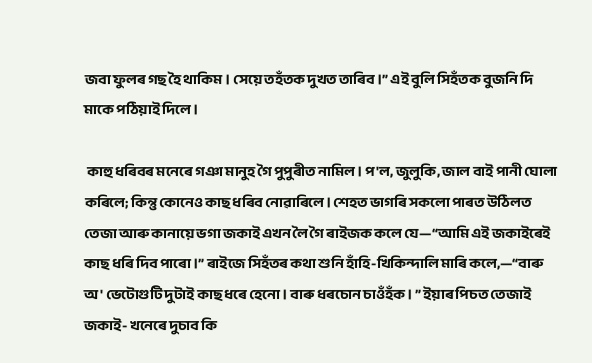জবা ফুলৰ গছ হৈ থাকিম। সেয়ে তহঁতক দুখত তাৰিব।” এই বুলি সিহঁতক বুজনি দি মাকে পঠিয়াই দিলে।

 কাহু ধৰিবৰ মনেৰে গঞা মানুহ গৈ পুপুৰীত নামিল। প'ল, জুলুকি, জাল বাই পানী ঘোলা কৰিলে; কিন্তু কোনেও কাছ ধৰিব নোৱাৰিলে। শেহত ভাগৰি সকলো পাৰত উঠিলত তেজা আৰু কানায়ে ভগা জকাই এখন লৈ গৈ ৰাইজক কলে যে—“আমি এই জকাইৰেই কাছ ধৰি দিব পাৰো।” ৰাইজে সিহঁতৰ কথা শুনি হাঁহি-খিকিন্দালি মাৰি কলে,—“বাৰু অ' ভেটোগুটি দুটাই কাছ ধৰে হেনো। বাৰু ধৰচোন চাওঁহঁক। ” ইয়াৰ পিচত তেজাই জকাই- খনেৰে দুচাব কি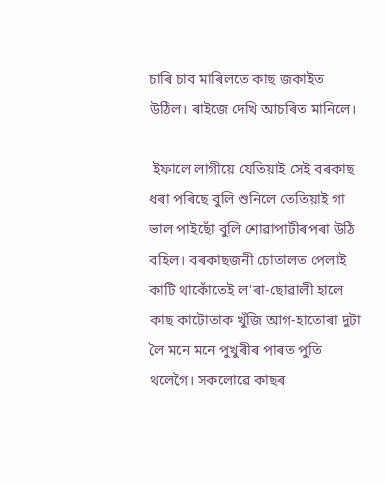চাৰি চাব মাৰিলতে কাছ জকাইত উঠিল। ৰাইজে দেখি আচৰিত মানিলে।

 ইফালে লাগীয়ে যেতিয়াই সেই বৰকাছ ধৰা পৰিছে বুলি শুনিলে তেতিয়াই গা ভাল পাইছোঁ বুলি শোৱাপাটীৰপৰা উঠি বহিল। বৰকাছজনী চোতালত পেলাই কাটি থাকোঁতেই ল'ৰা-ছোৱালী হালে কাছ কাটোতাক খুঁজি আগ-হাতোৰা দুটা লৈ মনে মনে পুখুৰীৰ পাৰত পুতি থলেগৈ। সকলোৱে কাছৰ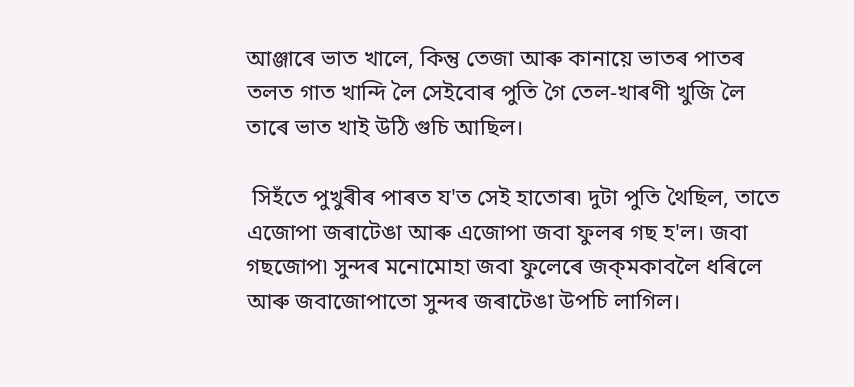আঞ্জাৰে ভাত খালে, কিন্তু তেজা আৰু কানায়ে ভাতৰ পাতৰ তলত গাত খান্দি লৈ সেইবোৰ পুতি গৈ তেল-খাৰণী খুজি লৈ তাৰে ভাত খাই উঠি গুচি আছিল।

 সিহঁতে পুখুৰীৰ পাৰত য'ত সেই হাতোৰ৷ দুটা পুতি থৈছিল, তাতে এজোপা জৰাটেঙা আৰু এজোপা জবা ফুলৰ গছ হ'ল। জবা গছজোপ৷ সুন্দৰ মনোমোহা জবা ফুলেৰে জক্‌মকাবলৈ ধৰিলে আৰু জবাজোপাতো সুন্দৰ জৰাটেঙা উপচি লাগিল।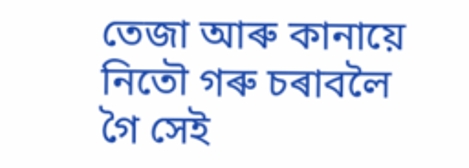তেজা আৰু কানায়ে নিতৌ গৰু চৰাবলৈ গৈ সেই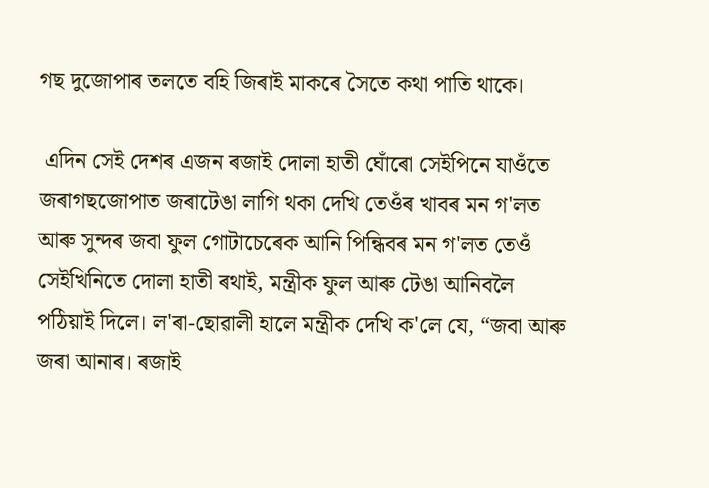গছ দুজোপাৰ তলতে বহি জিৰাই মাকৰে সৈতে কথা পাতি থাকে।

 এদিন সেই দেশৰ এজন ৰজাই দোলা হাতী ঘোঁৰো সেইপিনে যাওঁতে জৰাগছজোপাত জৰাটেঙা লাগি থকা দেখি তেওঁৰ খাবৰ মন গ'লত আৰু সুন্দৰ জবা ফুল গোটাচেৰেক আনি পিন্ধিবৰ মন গ'লত তেওঁ সেইখিনিতে দোলা হাতী ৰথাই, মন্ত্ৰীক ফুল আৰু টেঙা আনিবলৈ পঠিয়াই দিলে। ল'ৰা-ছোৱালী হালে মন্ত্ৰীক দেখি ক'লে যে, “জবা আৰু জৰা আনাৰ। ৰজাই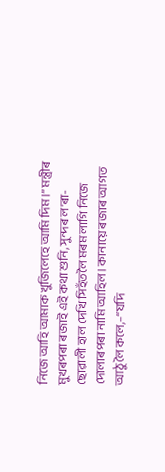নিজে আহি আমাক খুজিলেহে আমি দিম।” মন্ত্ৰীৰ মুখৰপৰা ৰজাই এই কথা শুনি, সুন্দৰ ল'ৰা-ছোৱালী হাল দেখি সিহঁতলৈ মৰম লাগি নিজে দোলাৰপৰা নামি আহিল। কানায়ে ৰজাৰ আগত আঠু লৈ কলে,–“যদি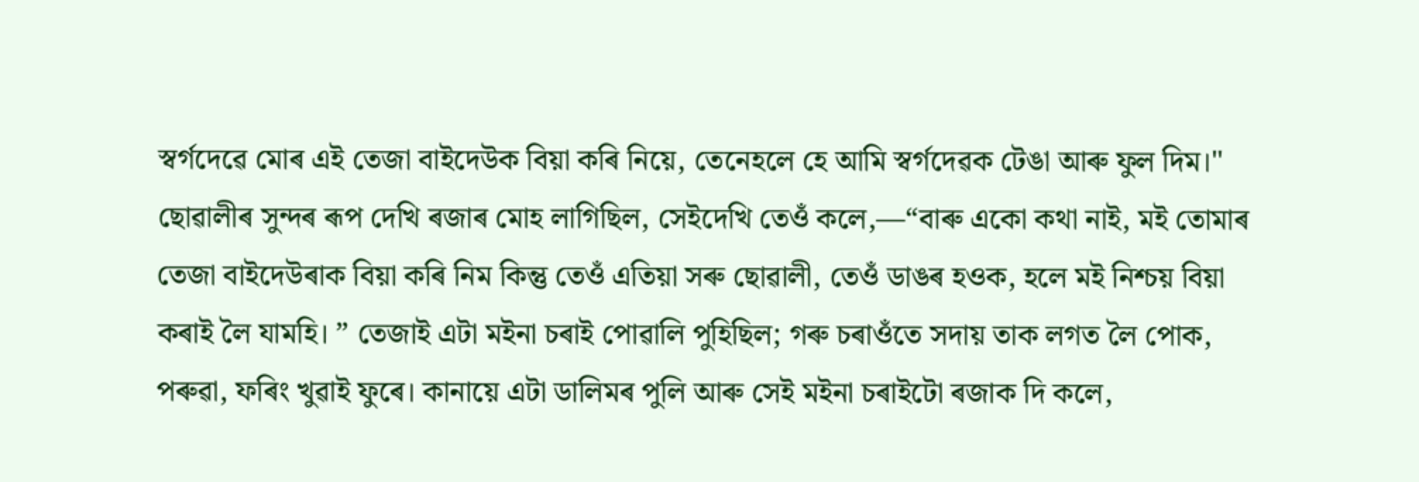স্বৰ্গদেৱে মোৰ এই তেজা বাইদেউক বিয়া কৰি নিয়ে, তেনেহলে হে আমি স্বৰ্গদেৱক টেঙা আৰু ফুল দিম।" ছোৱালীৰ সুন্দৰ ৰূপ দেখি ৰজাৰ মোহ লাগিছিল, সেইদেখি তেওঁ কলে,—“বাৰু একো কথা নাই, মই তোমাৰ তেজা বাইদেউৰাক বিয়া কৰি নিম কিন্তু তেওঁ এতিয়া সৰু ছোৱালী, তেওঁ ডাঙৰ হওক, হলে মই নিশ্চয় বিয়া কৰাই লৈ যামহি। ” তেজাই এটা মইনা চৰাই পোৱালি পুহিছিল; গৰু চৰাওঁতে সদায় তাক লগত লৈ পোক, পৰুৱা, ফৰিং খুৱাই ফুৰে। কানায়ে এটা ডালিমৰ পুলি আৰু সেই মইনা চৰাইটো ৰজাক দি কলে,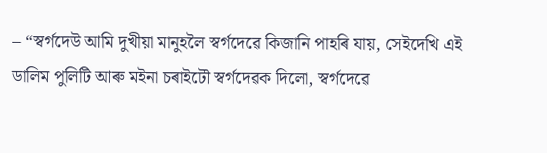– “স্বৰ্গদেউ আমি দুখীয়া মানুহলৈ স্বৰ্গদেৱে কিজানি পাহৰি যায়, সেইদেখি এই ডালিম পুলিটি আৰু মইনা চৰাইটৌ স্বৰ্গদেৱক দিলো, স্বৰ্গদেৱে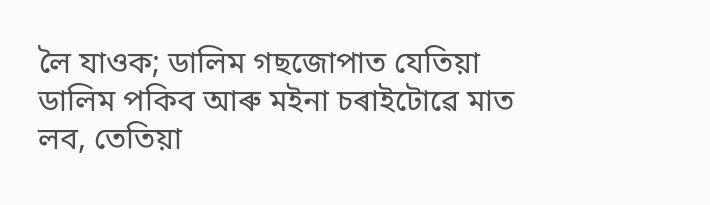লৈ যাওক; ডালিম গছজোপাত যেতিয়া ডালিম পকিব আৰু মইনা চৰাইটোৱে মাত লব, তেতিয়া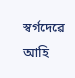স্বৰ্গদেৱে আহি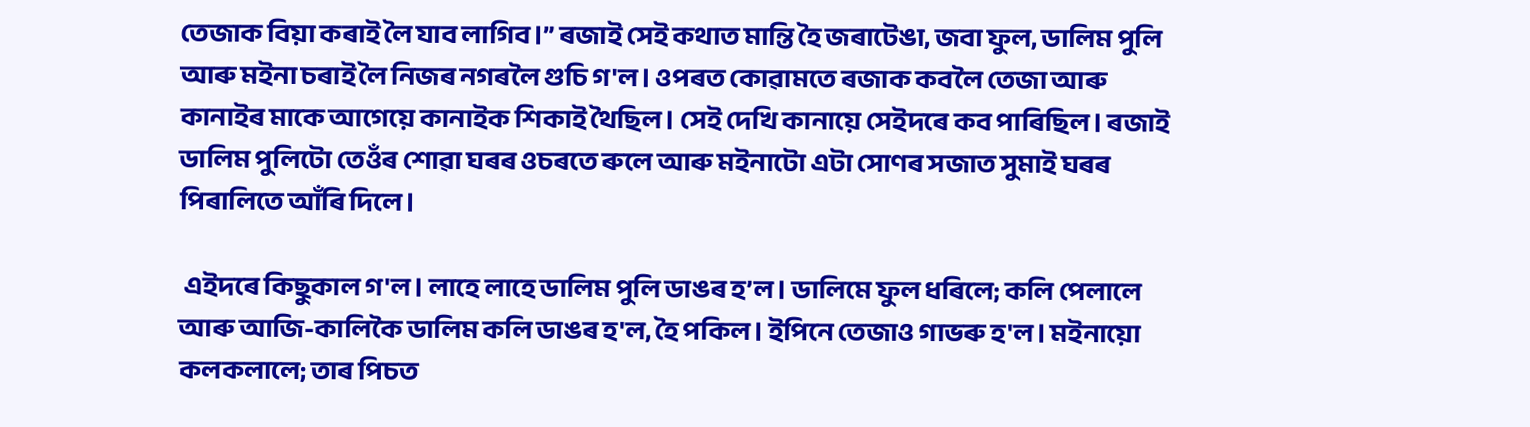তেজাক বিয়া কৰাই লৈ যাব লাগিব।” ৰজাই সেই কথাত মান্তি হৈ জৰাটেঙা, জবা ফুল, ডালিম পুলি আৰু মইনা চৰাই লৈ নিজৰ নগৰলৈ গুচি গ'ল। ওপৰত কোৱামতে ৰজাক কবলৈ তেজা আৰু কানাইৰ মাকে আগেয়ে কানাইক শিকাই থৈছিল। সেই দেখি কানায়ে সেইদৰে কব পাৰিছিল। ৰজাই ডালিম পুলিটো তেওঁৰ শোৱা ঘৰৰ ওচৰতে ৰুলে আৰু মইনাটো এটা সোণৰ সজাত সুমাই ঘৰৰ পিৰালিতে আঁৰি দিলে।

 এইদৰে কিছুকাল গ'ল। লাহে লাহে ডালিম পুলি ডাঙৰ হ’ল। ডালিমে ফুল ধৰিলে; কলি পেলালে আৰু আজি-কালিকৈ ডালিম কলি ডাঙৰ হ'ল, হৈ পকিল। ইপিনে তেজাও গাভৰু হ'ল। মইনায়ো কলকলালে; তাৰ পিচত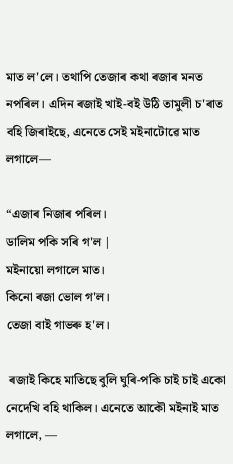মাত ল'লে। তথাপি তেজাৰ কথা ৰজাৰ মনত নপৰিল। এদিন ৰজাই খাই-বই উঠি তামুলী চ'ৰাত বহি জিৰাইছে, এনেতে সেই মইনাটোৱে মাত লগালে—

“এজাৰ নিজাৰ পৰিল।
ডালিম পকি সৰি গ'ল |
মইনায়ো লগালে মাত।
কিনো ৰজা ভোল গ'ল।
তেজা বাই গাভৰু হ'ল।

 ৰজাই কিহে মাতিছে বুলি ঘুৰি-পকি চাই চাই একো নেদেখি বহি থাকিল। এনেতে আকৌ মইনাই মাত লগালে, —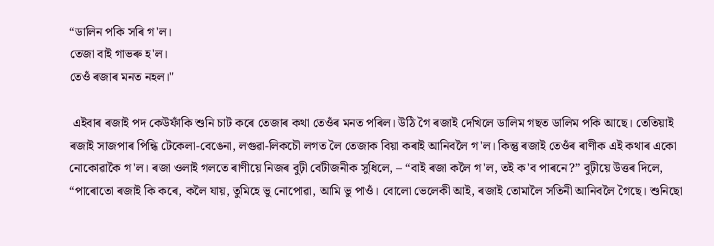“ডালিন পকি সৰি গ'ল।
তেজা বাই গাভৰু হ'ল।
তেওঁ ৰজাৰ মনত নহল।"

 এইবাৰ ৰজাই পদ কেউফাঁকি শুনি চাট কৰে তেজাৰ কথা তেওঁৰ মনত পৰিল। উঠি গৈ ৰজাই দেখিলে ডালিম গছত ডালিম পকি আছে। তেতিয়াই ৰজাই সাজপাৰ পিন্ধি টেকেলা-বেঙেনা, লগুৱা-লিকচৌ লগত লৈ তেজাক বিয়া কৰাই আনিবলৈ গ'ল। কিন্তু ৰজাই তেওঁৰ ৰাণীক এই কথাৰ একো নোকোৱাকৈ গ'ল। ৰজা ওলাই গলতে ৰাণীয়ে নিজৰ বুঢ়ী বেটীজনীক সুধিলে, – “বাই ৰজা কলৈ গ'ল, তই ক'ব পাৰনে?” বুঢ়ীয়ে উত্তৰ দিলে, “পাৰোতো ৰজাই কি কৰে, কলৈ যায়, তুমিহে ভু নোপোৱা, আমি ভু পাওঁ। বোলো ভেলেকী আই, ৰজাই তোমালৈ সতিনী আনিবলৈ গৈছে। শুনিছো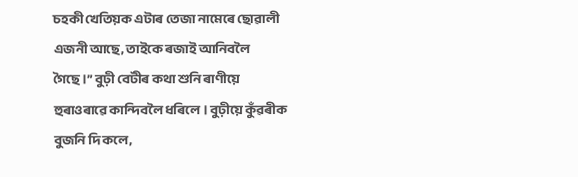চহকী খেতিয়ক এটাৰ তেজা নামেৰে ছোৱালী এজনী আছে, তাইকে ৰজাই আনিবলৈ গৈছে।” বুঢ়ী বেটীৰ কথা শুনি ৰাণীয়ে হুৰাওৰাৱে কান্দিবলৈ ধৰিলে। বুঢ়ীয়ে কুঁৱৰীক বুজনি দি কলে,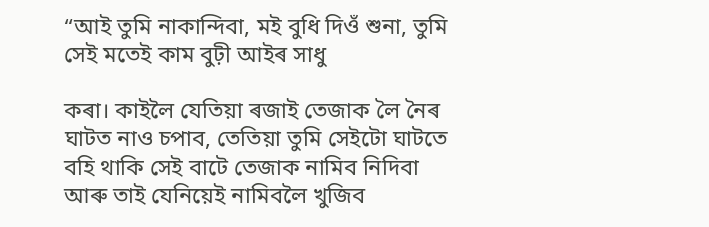“আই তুমি নাকান্দিবা, মই বুধি দিওঁ শুনা, তুমি সেই মতেই কাম বুঢ়ী আইৰ সাধু

কৰা। কাইলৈ যেতিয়া ৰজাই তেজাক লৈ নৈৰ ঘাটত নাও চপাব, তেতিয়া তুমি সেইটো ঘাটতে বহি থাকি সেই বাটে তেজাক নামিব নিদিবা আৰু তাই যেনিয়েই নামিবলৈ খুজিব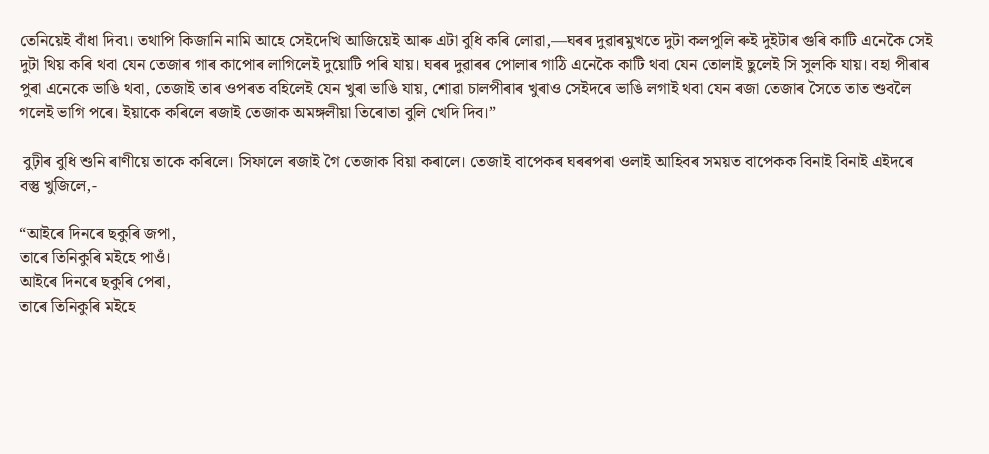তেনিয়েই বাঁধা দিব৷। তথাপি কিজানি নামি আহে সেইদেখি আজিয়েই আৰু এটা বুধি কৰি লোৱা,—ঘৰৰ দুৱাৰমুখতে দুটা কলপুলি ৰুই দুইটাৰ গুৰি কাটি এনেকৈ সেই দুটা থিয় কৰি থবা যেন তেজাৰ গাৰ কাপোৰ লাগিলেই দুয়োটি পৰি যায়। ঘৰৰ দুৱাৰৰ পোলাৰ গাঠি এনেকৈ কাটি থবা যেন তোলাই ছুলেই সি সুলকি যায়। বহা পীৰাৰ পুৰা এনেকে ভাঙি থবা, তেজাই তাৰ ওপৰত বহিলেই যেন খুৰা ভাঙি যায়, শোৱা চালপীৰাৰ খুৰাও সেইদৰে ভাঙি লগাই থবা যেন ৰজা তেজাৰ সৈতে তাত শুবলৈ গলেই ভাগি পৰে। ইয়াকে কৰিলে ৰজাই তেজাক অমঙ্গলীয়া তিৰোতা বুলি খেদি দিব।”

 বুঢ়ীৰ বুধি শুনি ৰাণীয়ে তাকে কৰিলে। সিফালে ৰজাই গৈ তেজাক বিয়া কৰালে। তেজাই বাপেকৰ ঘৰৰপৰা ওলাই আহিবৰ সময়ত বাপেকক বিনাই বিনাই এইদৰে বস্তু খুজিলে,-

“আইৰে দিনৰে ছকুৰি জপা,
তাৰে তিনিকুৰি মইহে পাওঁ।
আইৰে দিনৰে ছকুৰি পেৰা,
তাৰে তিনিকুৰি মইহে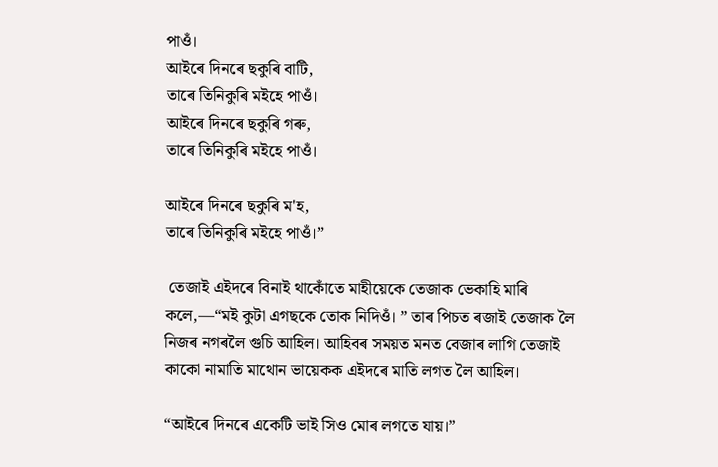পাওঁ।
আইৰে দিনৰে ছকুৰি বাটি,
তাৰে তিনিকুৰি মইহে পাওঁ।
আইৰে দিনৰে ছকুৰি গৰু,
তাৰে তিনিকুৰি মইহে পাওঁ।

আইৰে দিনৰে ছকুৰি ম'হ,
তাৰে তিনিকুৰি মইহে পাওঁ।”

 তেজাই এইদৰে বিনাই থাকোঁতে মাহীয়েকে তেজাক ভেকাহি মাৰি কলে,—“মই কুটা এগছকে তোক নিদিওঁ। ” তাৰ পিচত ৰজাই তেজাক লৈ নিজৰ নগৰলৈ গুচি আহিল। আহিবৰ সময়ত মনত বেজাৰ লাগি তেজাই কাকো নামাতি মাথোন ভায়েকক এইদৰে মাতি লগত লৈ আহিল।

“আইৰে দিনৰে একেটি ভাই সিও মোৰ লগতে যায়।”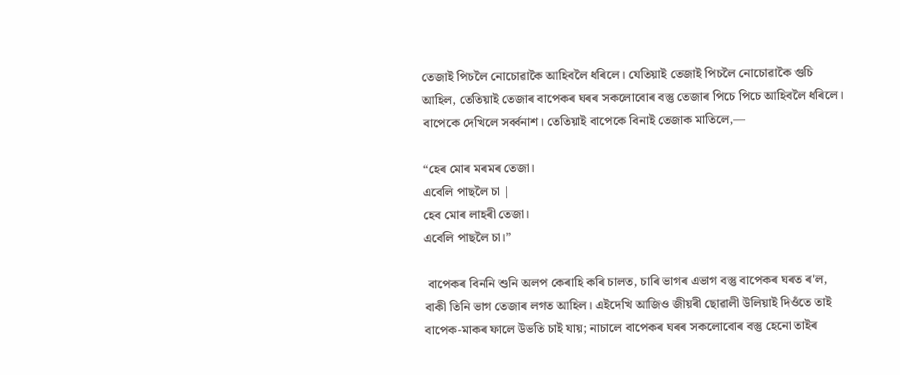তেজাই পিচলৈ নোচোৱাকৈ আহিবলৈ ধৰিলে। যেতিয়াই তেজাই পিচলৈ নোচোৱাকৈ গুচি আহিল, তেতিয়াই তেজাৰ বাপেকৰ ঘৰৰ সকলোবোৰ বস্তু তেজাৰ পিচে পিচে আহিবলৈ ধৰিলে। বাপেকে দেখিলে সৰ্ব্বনাশ। তেতিয়াই বাপেকে বিনাই তেজাক মাতিলে,—

“হেৰ মোৰ মৰমৰ তেজা।
এবেলি পাছলৈ চা |
হেব মোৰ লাহৰী তেজা।
এবেলি পাছলৈ চা।”

 বাপেকৰ বিননি শুনি অলপ কেৰাহি কৰি চালত, চাৰি ভাগৰ এভাগ বস্তু বাপেকৰ ঘৰত ৰ'ল, বাকী তিনি ভাগ তেজাৰ লগত আহিল। এইদেখি আজিও জীয়ৰী ছোৱালী উলিয়াই দিওঁতে তাই বাপেক-মাকৰ ফালে উভতি চাই যায়; নাচালে বাপেকৰ ঘৰৰ সকলোবোৰ বস্তু হেনো তাইৰ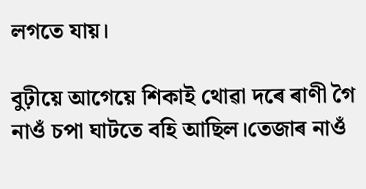লগতে যায়।

বুঢ়ীয়ে আগেয়ে শিকাই থোৱা দৰে ৰাণী গৈ নাওঁ চপা ঘাটতে বহি আছিল।তেজাৰ নাওঁ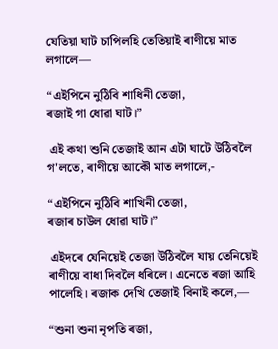যেতিয়া ঘাট চাপিলহি তেতিয়াই ৰাণীয়ে মাত লগালে—

“এইপিনে নুঠিবি শাধিনী তেজা,
ৰজাই গা ধোৱা ঘাট।”

 এই কথা শুনি তেজাই আন এটা ঘাটে উঠিবলৈ গ'লতে, ৰাণীয়ে আকৌ মাত লগালে,-

“এইপিনে নুঠিবি শাখিনী তেজা,
ৰজাৰ চাউল ধোৱা ঘাট।”

 এইদৰে যেনিয়েই তেজা উঠিবলৈ যায় তেনিয়েই ৰাণীয়ে বাধা দিবলৈ ধৰিলে। এনেতে ৰজা আহি পালেহি। ৰজাক দেখি তেজাই বিনাই কলে,—

“শুনা শুনা নৃপতি ৰজা,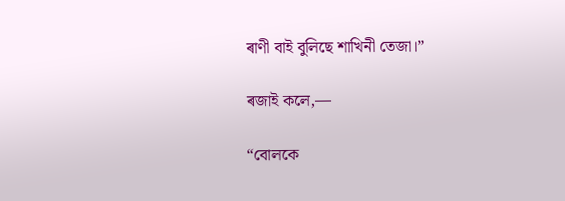ৰাণী বাই বুলিছে শাখিনী তেজা।”

ৰজাই কলে,—

“বোলকে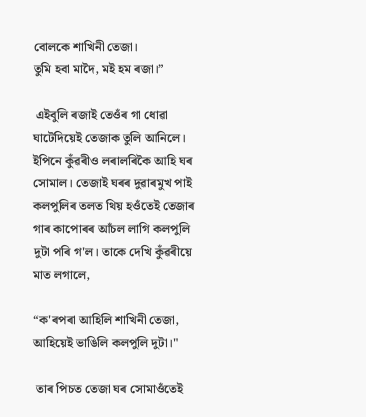বোলকে শাখিনী তেজা।
তুমি হবা মাদৈ, মই হম ৰজা।”

 এইবুলি ৰজাই তেওঁৰ গা ধোৱা ঘাটেদিয়েই তেজাক তুলি আনিলে। ইপিনে কুঁৱৰীও লৰালৰিকৈ আহি ঘৰ সোমাল। তেজাই ঘৰৰ দুৱাৰমুখ পাই কলপুলিৰ তলত থিয় হওঁতেই তেজাৰ গাৰ কাপোৰৰ আঁচল লাগি কলপুলি দুটা পৰি গ'ল। তাকে দেখি কুঁৱৰীয়ে মাত লগালে,

“ক'ৰপৰা আহিলি শাখিনী তেজা,
আহিয়েই ভাঙিলি কলপুলি দুটা।"

 তাৰ পিচত তেজা ঘৰ সোমাওঁতেই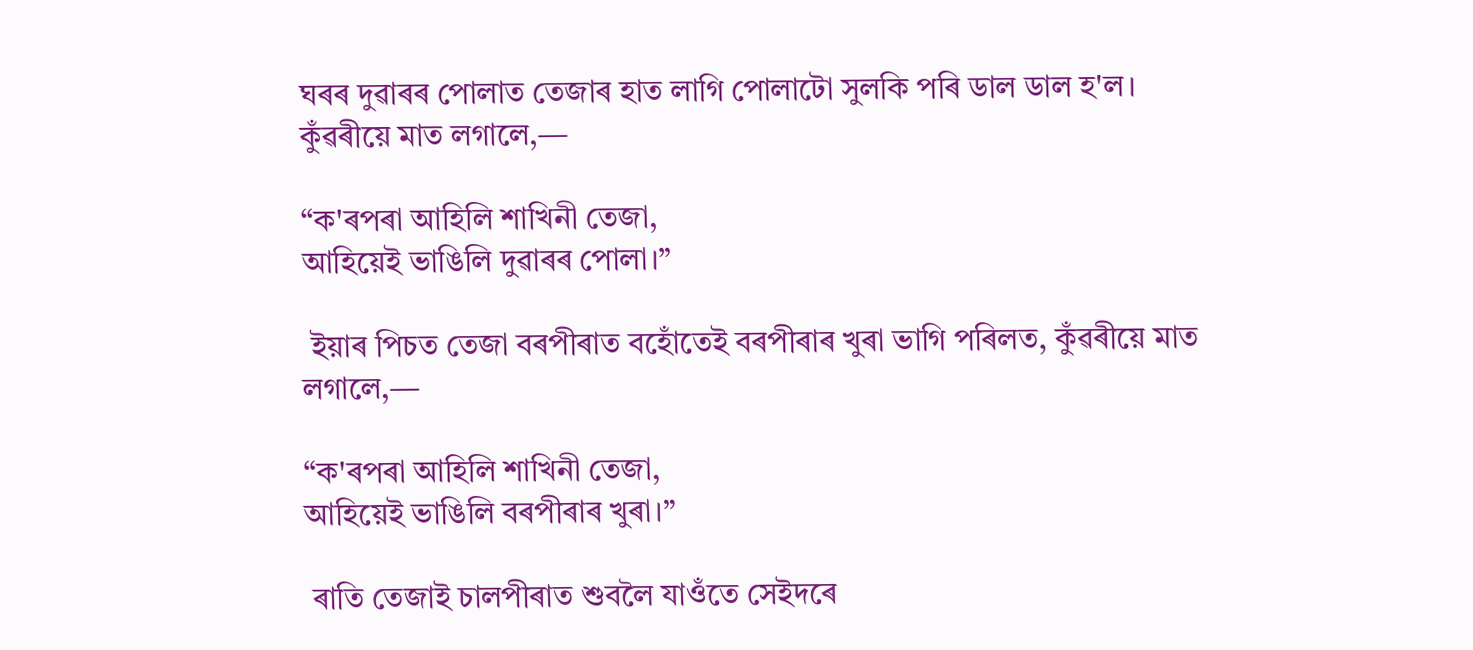ঘৰৰ দুৱাৰৰ পোলাত তেজাৰ হাত লাগি পোলাটো সুলকি পৰি ডাল ডাল হ'ল। কুঁৱৰীয়ে মাত লগালে,—

“ক'ৰপৰা আহিলি শাখিনী তেজা,
আহিয়েই ভাঙিলি দুৱাৰৰ পোলা।”

 ইয়াৰ পিচত তেজা বৰপীৰাত বহোঁতেই বৰপীৰাৰ খুৰা ভাগি পৰিলত, কুঁৱৰীয়ে মাত লগালে,—

“ক'ৰপৰা আহিলি শাখিনী তেজা,
আহিয়েই ভাঙিলি বৰপীৰাৰ খুৰা।”

 ৰাতি তেজাই চালপীৰাত শুবলৈ যাওঁতে সেইদৰে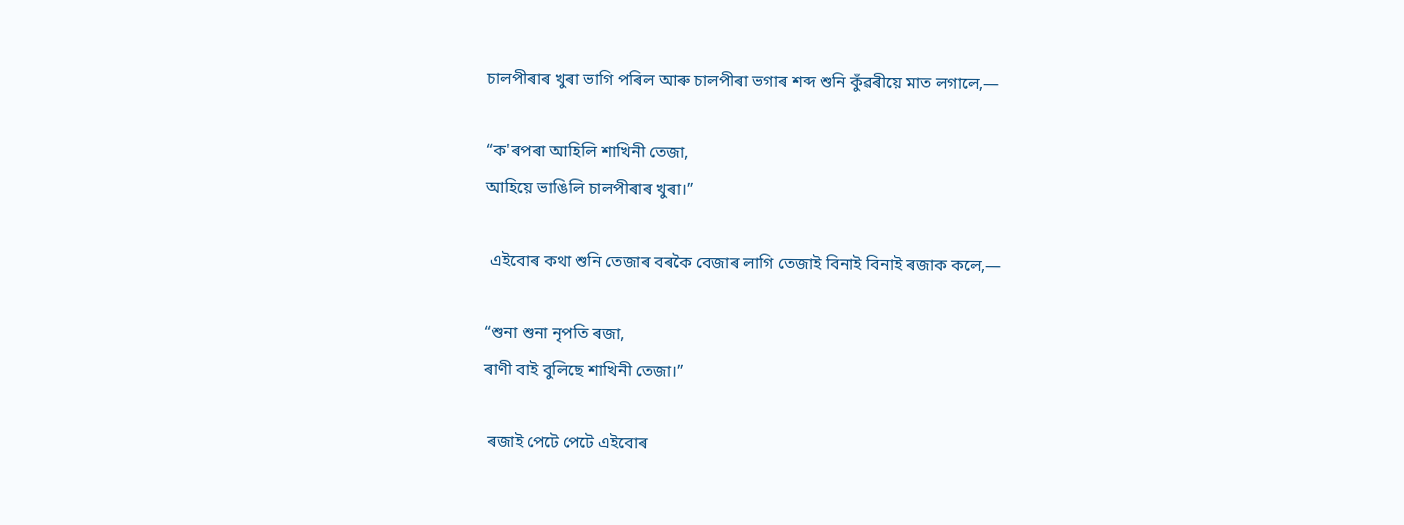চালপীৰাৰ খুৰা ভাগি পৰিল আৰু চালপীৰা ভগাৰ শব্দ শুনি কুঁৱৰীয়ে মাত লগালে,—

“ক'ৰপৰা আহিলি শাখিনী তেজা,
আহিয়ে ভাঙিলি চালপীৰাৰ খুৰা।”

 এইবোৰ কথা শুনি তেজাৰ বৰকৈ বেজাৰ লাগি তেজাই বিনাই বিনাই ৰজাক কলে,—

“শুনা শুনা নৃপতি ৰজা,
ৰাণী বাই বুলিছে শাখিনী তেজা।”

 ৰজাই পেটে পেটে এইবোৰ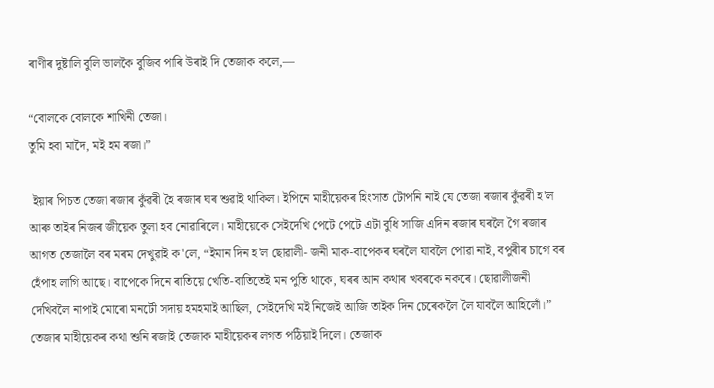ৰাণীৰ দুষ্টালি বুলি ভালকৈ বুজিব পাৰি উৰাই দি তেজাক কলে,—

“বোলকে বোলকে শাখিনী তেজা।
তুমি হবা মাদৈ, মই হম ৰজা।”

 ইয়াৰ পিচত তেজা ৰজাৰ কুঁৱৰী হৈ ৰজাৰ ঘৰ শুৱাই থাকিল। ইপিনে মাহীয়েকৰ হিংসাত টোপনি নাই যে তেজা ৰজাৰ কুঁৱৰী হ'ল আৰু তাইৰ নিজৰ জীয়েক তুলা হব নোৱাৰিলে। মাহীয়েকে সেইদেখি পেটে পেটে এটা বুধি সাজি এদিন ৰজাৰ ঘৰলৈ গৈ ৰজাৰ আগত তেজালৈ বৰ মৰম দেখুৱাই ক'লে, “ইমান দিন হ'ল ছোৱালী- জনী মাক-বাপেকৰ ঘৰলৈ যাবলৈ পোৱা নাই, বপুৰীৰ চাগে বৰ হেঁপাহ লাগি আছে। বাপেকে দিনে ৰাতিয়ে খেতি-বাতিতেই মন পুতি থাকে, ঘৰৰ আন কথাৰ খবৰকে নকৰে। ছোৱালীজনী দেখিবলৈ নাপাই মোৰো মনটৌ সদায় হমহমাই আছিল, সেইদেখি মই নিজেই আজি তাইক দিন চেৰেকলৈ লৈ যাবলৈ আহিলোঁ।” তেজাৰ মাহীয়েকৰ কথা শুনি ৰজাই তেজাক মাহীয়েকৰ লগত পঠিয়াই দিলে। তেজাক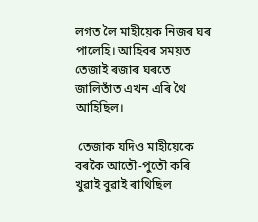লগত লৈ মাহীয়েক নিজৰ ঘৰ পালেহি। আহিবৰ সময়ত তেজাই ৰজাৰ ঘৰতে জালিতাঁত এখন এৰি থৈ আহিছিল।

 তেজাক যদিও মাহীয়েকে বৰকৈ আতৌ-পুতৌ কৰি খুৱাই বুৱাই ৰাথিছিল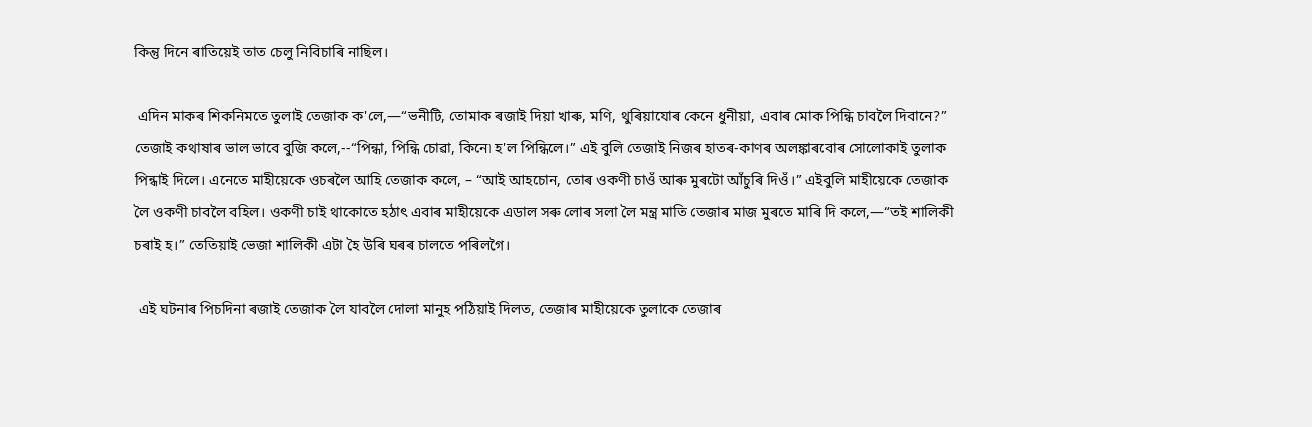কিন্তু দিনে ৰাতিয়েই তাত চেলু নিবিচাৰি নাছিল।

 এদিন মাকৰ শিকনিমতে তুলাই তেজাক ক'লে,—“ভনীটি, তোমাক ৰজাই দিয়া খাৰু, মণি, থুৰিয়াযোৰ কেনে ধুনীয়া, এবাৰ মোক পিন্ধি চাবলৈ দিবানে?” তেজাই কথাষাৰ ভাল ভাবে বুজি কলে,--“পিন্ধা, পিন্ধি চোৱা, কিনে৷ হ'ল পিন্ধিলে।” এই বুলি তেজাই নিজৰ হাতৰ-কাণৰ অলঙ্কাৰবোৰ সোলোকাই তুলাক পিন্ধাই দিলে। এনেতে মাহীয়েকে ওচৰলৈ আহি তেজাক কলে, – “আই আহচোন, তোৰ ওকণী চাওঁ আৰু মুৰটো আঁচুৰি দিওঁ।” এইবুলি মাহীয়েকে তেজাক লৈ ওকণী চাবলৈ বহিল। ওকণী চাই থাকোতে হঠাৎ এবাৰ মাহীয়েকে এডাল সৰু লোৰ সলা লৈ মন্ত্ৰ মাতি তেজাৰ মাজ মুৰতে মাৰি দি কলে,—“তই শালিকী চৰাই হ।” তেতিয়াই ভেজা শালিকী এটা হৈ উৰি ঘৰৰ চালতে পৰিলগৈ।

 এই ঘটনাৰ পিচদিনা ৰজাই তেজাক লৈ যাবলৈ দোলা মানুহ পঠিয়াই দিলত, তেজাৰ মাহীয়েকে তুলাকে তেজাৰ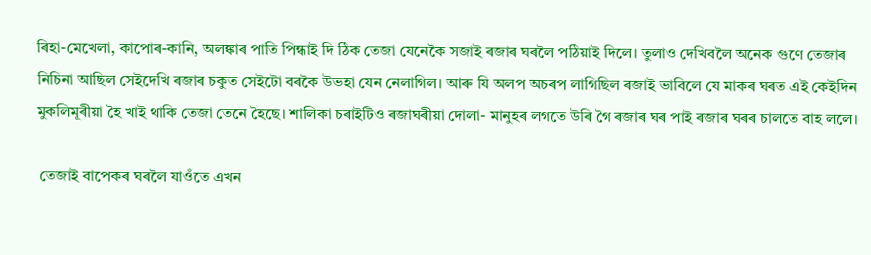ৰিহা-মেখেলা, কাপোৰ-কানি, অলঙ্কাৰ পাতি পিন্ধাই দি ঠিক তেজা যেনেকৈ সজাই ৰজাৰ ঘৰলৈ পঠিয়াই দিলে। তুলাও দেখিবলৈ অনেক গুণে তেজাৰ নিচিনা আছিল সেইদেখি ৰজাৰ চকুত সেইটো বৰকৈ উভহা যেন নেলাগিল। আৰু যি অলপ অচৰপ লাগিছিল ৰজাই ভাবিলে যে মাকৰ ঘৰত এই কেইদিন মুকলিমূৰীয়া হৈ খাই থাকি তেজা তেনে হৈছে। শালিকা চৰাইটিও ৰজাঘৰীয়া দোলা- মানুহৰ লগতে উৰি গৈ ৰজাৰ ঘৰ পাই ৰজাৰ ঘৰৰ চালতে বাহ ললে।

 তেজাই বাপেকৰ ঘৰলৈ যাওঁতে এখন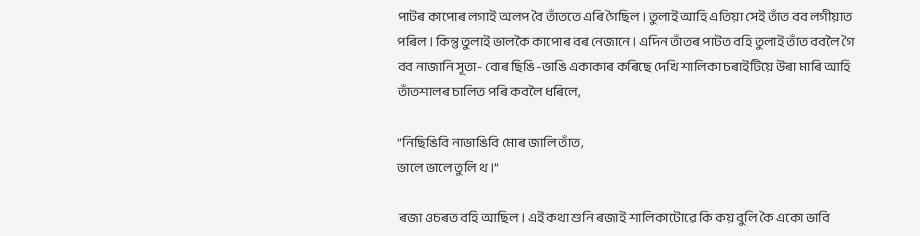পাটৰ কাপোৰ লগাই অলপ বৈ তাঁততে এৰি গৈছিল। তুলাই আহি এতিয়া সেই তাঁত বব লগীয়াত পৰিল। কিন্তু তুলাই ভালকৈ কাপোৰ বৰ নেজানে। এদিন তাঁতৰ পাটত বহি তুলাই তাঁত ববলৈ গৈ বব নাজানি সূতা- বোৰ ছিঙি-ভাঙি একাকাৰ কৰিছে দেখি শালিকা চৰাইটিয়ে উৰা মাৰি আহি তাঁতশালৰ চালিত পৰি কবলৈ ধৰিলে,

“নিছিঙিবি নাভাঙিবি মোৰ জালি তাঁত,
ভালে ভালে তুলি থ।”

 ৰজা ওচৰত বহি আছিল। এই কথা শুনি ৰজাই শালিকাটোৱে কি কয় বুলি কৈ একো ভাবি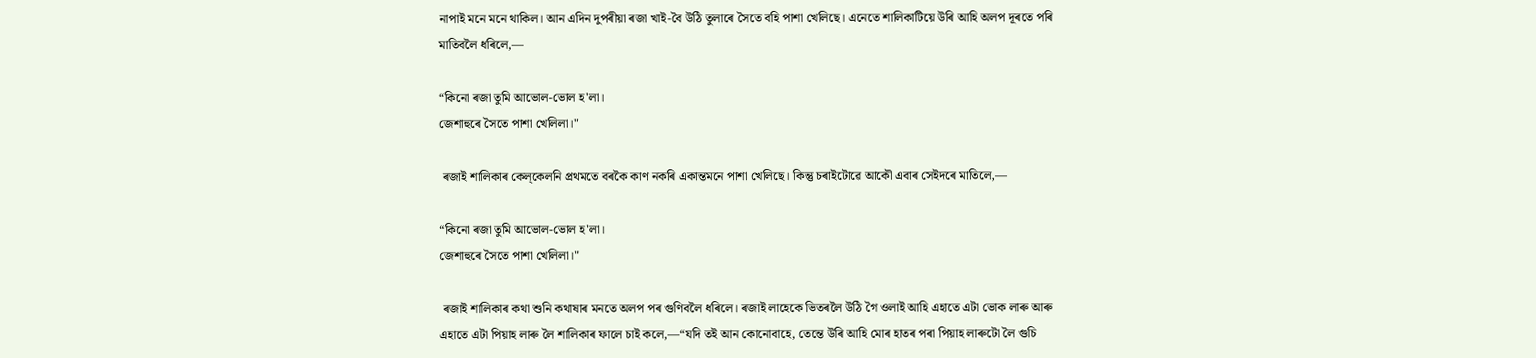নাপাই মনে মনে থাকিল। আন এদিন দুপৰীয়া ৰজা খাই-বৈ উঠি তুলাৰে সৈতে বহি পাশা খেলিছে। এনেতে শালিকাটিয়ে উৰি আহি অলপ দূৰতে পৰি মাতিবলৈ ধৰিলে,—

“কিনো ৰজা তুমি আভোল-ভোল হ'লা।
জেশাহুৰে সৈতে পাশা খেলিলা।"

 ৰজাই শালিকাৰ কেল্‌কেলনি প্ৰথমতে বৰকৈ কাণ নকৰি একান্তমনে পাশা খেলিছে। কিন্তু চৰাইটোৱে আকৌ এবাৰ সেইদৰে মাতিলে,—

“কিনো ৰজা তুমি আভোল-ভোল হ'লা।
জেশাহুৰে সৈতে পাশা খেলিলা।"

 ৰজাই শালিকাৰ কথা শুনি কথাষাৰ মনতে অলপ পৰ গুণিবলৈ ধৰিলে। ৰজাই লাহেকে ভিতৰলৈ উঠি গৈ ওলাই আহি এহাতে এটা ভোক লাৰু আৰু এহাতে এটা পিয়াহ লাৰু লৈ শালিকাৰ ফালে চাই কলে,—“যদি তই আন কোনোবাহে, তেন্তে উৰি আহি মোৰ হাতৰ পৰা পিয়াহ লাৰুটো লৈ গুচি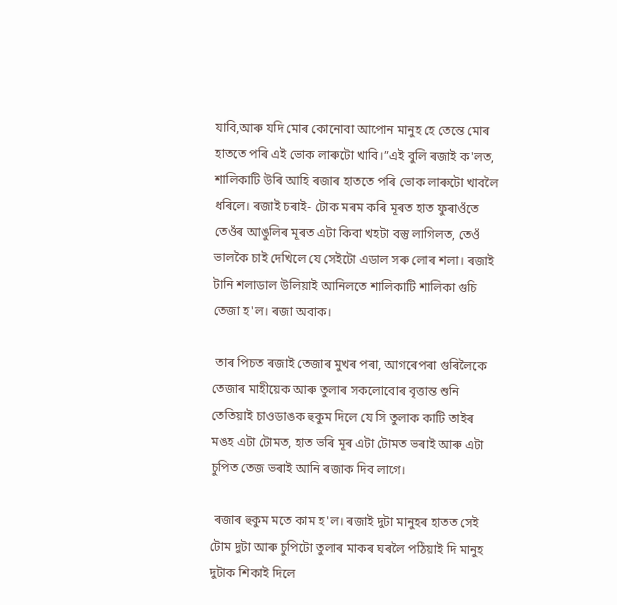যাবি,আৰু যদি মোৰ কোনোবা আপোন মানুহ হে তেন্তে মোৰ হাততে পৰি এই ভোক লাৰুটো খাবি।”এই বুলি ৰজাই ক'লত, শালিকাটি উৰি আহি ৰজাৰ হাততে পৰি ভোক লাৰুটো খাবলৈ ধৰিলে। ৰজাই চৰাই- টোক মৰম কৰি মূৰত হাত ফুৰাওঁতে তেওঁৰ আঙুলিৰ মূৰত এটা কিবা খহটা বস্তু লাগিলত, তেওঁ ভালকৈ চাই দেখিলে যে সেইটো এডাল সৰু লোৰ শলা। ৰজাই টানি শলাডাল উলিয়াই আনিলতে শালিকাটি শালিকা গুচি তেজা হ'ল। ৰজা অবাক।

 তাৰ পিচত ৰজাই তেজাৰ মুখৰ পৰা, আগৰেপৰা গুৰিলৈকে তেজাৰ মাহীয়েক আৰু তুলাৰ সকলোবোৰ বৃত্তান্ত শুনি তেতিয়াই চাওডাঙক হুকুম দিলে যে সি তুলাক কাটি তাইৰ মঙহ এটা টোমত, হাত ভৰি মূৰ এটা টোমত ভৰাই আৰু এটা চুপিত তেজ ভৰাই আনি ৰজাক দিব লাগে।

 ৰজাৰ হুকুম মতে কাম হ'ল। ৰজাই দুটা মানুহৰ হাতত সেই টোম দুটা আৰু চুপিটো তুলাৰ মাকৰ ঘৰলৈ পঠিয়াই দি মানুহ দুটাক শিকাই দিলে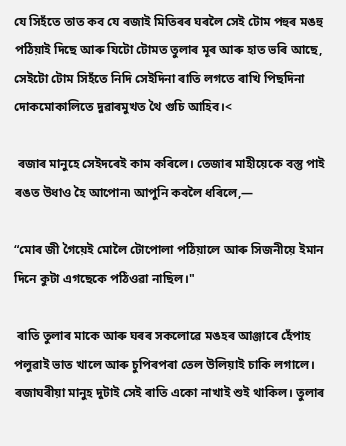যে সিহঁতে তাত কব যে ৰজাই মিতিৰৰ ঘৰলৈ সেই টোম পহুৰ মঙহু পঠিয়াই দিছে আৰু যিটো টোমত তুলাৰ মূৰ আৰু হাত ভৰি আছে, সেইটো টোম সিহঁতে নিদি সেইদিনা ৰাতি লগতে ৰাখি পিছদিনা দোকমোকালিতে দুৱাৰমুখত থৈ গুচি আহিব।<

 ৰজাৰ মানুহে সেইদৰেই কাম কৰিলে। তেজাৰ মাহীয়েকে বস্তু পাই ৰঙত উধাও হৈ আপোন৷ আপুনি কবলৈ ধৰিলে,—

“মোৰ জী গৈয়েই মোলৈ টোপোলা পঠিয়ালে আৰু সিজনীয়ে ইমান দিনে কুটা এগছেকে পঠিওৱা নাছিল।"

 ৰাতি তুলাৰ মাকে আৰু ঘৰৰ সকলোৱে মঙহৰ আঞ্জাৰে হেঁপাহ পলুৱাই ভাত খালে আৰু চুপিৰপৰা তেল উলিয়াই চাকি লগালে। ৰজাঘৰীয়া মানুহ দুটাই সেই ৰাতি একো নাখাই শুই থাকিল। তুলাৰ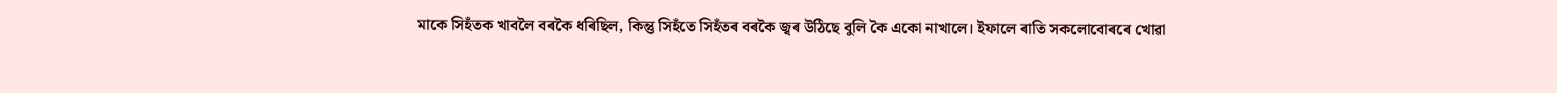মাকে সিহঁতক খাবলৈ বৰকৈ ধৰিছিল, কিন্তু সিহঁতে সিহঁতৰ বৰকৈ জ্বৰ উঠিছে বুলি কৈ একো নাখালে। ইফালে ৰাতি সকলোবোৰৰে খোৱা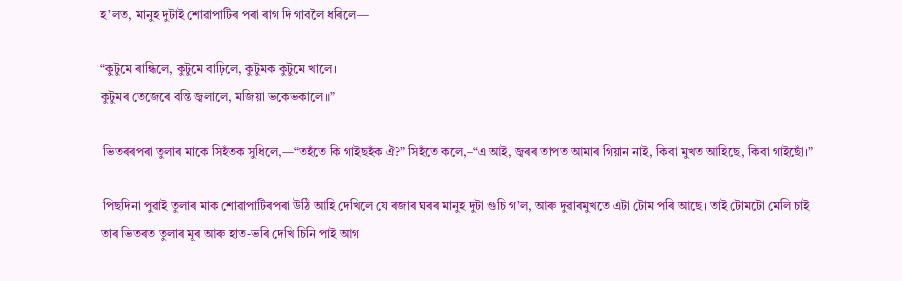হ’লত, মানুহ দুটাই শোৱাপাটিৰ পৰা ৰাগ দি গাবলৈ ধৰিলে—

“কুটুমে ৰান্ধিলে, কুটুমে বাঢ়িলে, কুটুমক কুটুমে খালে।
কুটুমৰ তেজেৰে বন্তি জ্বলালে, মজিয়া ভকেভকালে॥”

 ভিতৰৰপৰা তুলাৰ মাকে সিহঁতক সুধিলে,—“তহঁতে কি গাইছহঁক ঐ?” সিহঁতে কলে,–“এ আই, জ্বৰৰ তাপত আমাৰ গিয়ান নাই, কিবা মুখত আহিছে, কিবা গাইছোঁ।”

 পিছদিনা পুৱাই তুলাৰ মাক শোৱাপাটিৰপৰা উঠি আহি দেখিলে যে ৰজাৰ ঘৰৰ মানুহ দুটা গুচি গ’ল, আৰু দুৱাৰমুখতে এটা টোম পৰি আছে। তাই টোমটো মেলি চাই তাৰ ভিতৰত তুলাৰ মূৰ আৰু হাত-ভৰি দেখি চিনি পাই আগ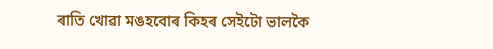ৰাতি খোৱা মঙহবোৰ কিহৰ সেইটো ভালকৈ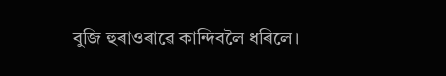বুজি হুৰাওৰাৱে কান্দিবলৈ ধৰিলে।